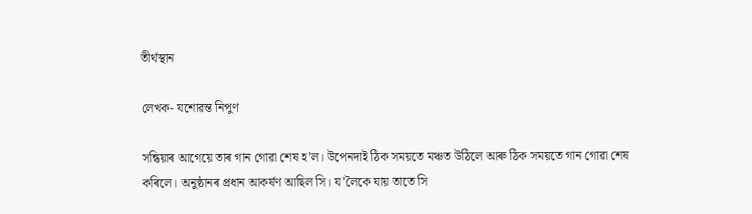তীৰ্থস্থান

লেখক- যশোৱন্ত নিপুণ

সন্ধিয়াৰ আগেয়ে তাৰ গান গোৱা শেষ হ’ল। উপেনদাই ঠিক সময়তে মঞ্চত উঠিলে আৰু ঠিক সময়তে গান গোৱা শেষ কৰিলে। অনুষ্ঠানৰ প্ৰধান আকৰ্ষণ আছিল সি। য’লৈকে যায় তাতে সি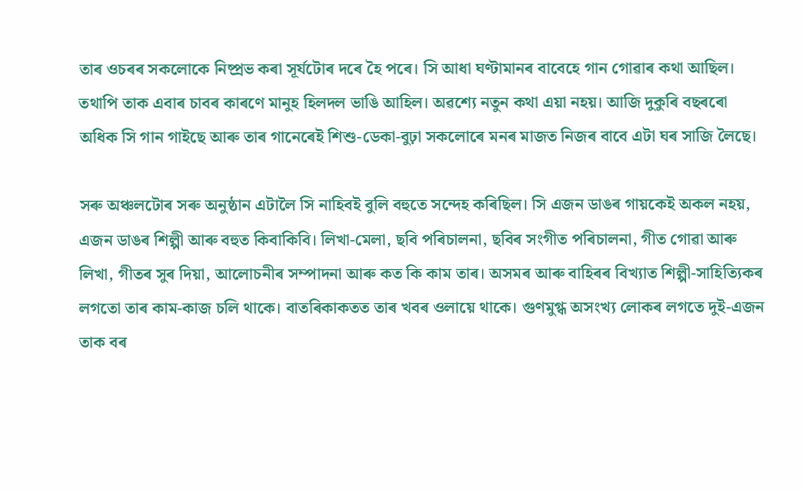তাৰ ওচৰৰ সকলোকে নিষ্প্ৰভ কৰা সূৰ্যটোৰ দৰে হৈ পৰে। সি আধা ঘণ্টামানৰ বাবেহে গান গোৱাৰ কথা আছিল। তথাপি তাক এবাৰ চাবৰ কাৰণে মানুহ হিলদল ভাঙি আহিল। অৱশ্যে নতুন কথা এয়া নহয়। আজি দুকুৰি বছৰৰো অধিক সি গান গাইছে আৰু তাৰ গানেৰেই শিশু-ডেকা-বুঢ়া সকলোৰে মনৰ মাজত নিজৰ বাবে এটা ঘৰ সাজি লৈছে।

সৰু অঞ্চলটোৰ সৰু অনুষ্ঠান এটালৈ সি নাহিবই বুলি বহুতে সন্দেহ কৰিছিল। সি এজন ডাঙৰ গায়কেই অকল নহয়, এজন ডাঙৰ শিল্পী আৰু বহুত কিবাকিবি। লিখা-মেলা, ছবি পৰিচালনা, ছবিৰ সংগীত পৰিচালনা, গীত গোৱা আৰু লিখা, গীতৰ সুৰ দিয়া, আলোচনীৰ সম্পাদনা আৰু কত কি কাম তাৰ। অসমৰ আৰু বাহিৰৰ বিখ্যাত শিল্পী-সাহিত্যিকৰ লগতো তাৰ কাম-কাজ চলি থাকে। বাতৰিকাকতত তাৰ খবৰ ওলায়ে থাকে। গুণমুগ্ধ অসংখ্য লোকৰ লগতে দুই-এজন তাক বৰ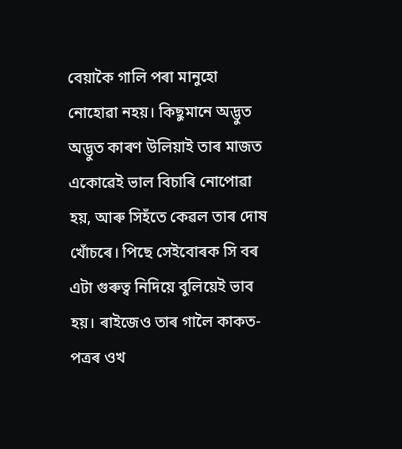বেয়াকৈ গালি পৰা মানুহো নোহোৱা নহয়। কিছুমানে অদ্ভুত অদ্ভুত কাৰণ উলিয়াই তাৰ মাজত একোৱেই ভাল বিচাৰি নোপোৱা হয়, আৰু সিহঁতে কেৱল তাৰ দোষ খোঁচৰে। পিছে সেইবোৰক সি বৰ এটা গুৰুত্ব নিদিয়ে বুলিয়েই ভাব হয়। ৰাইজেও তাৰ গালৈ কাকত-পত্ৰৰ ওখ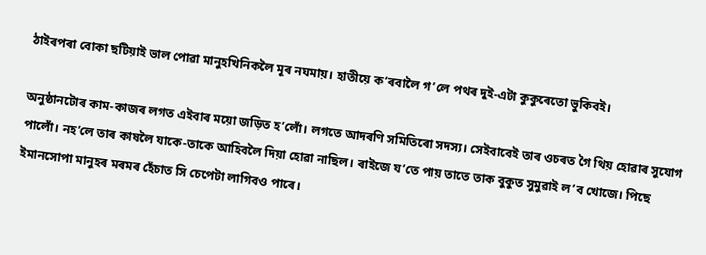ঠাইৰপৰা বোকা ছটিয়াই ভাল পোৱা মানুহখিনিকলৈ মূৰ নঘমায়। হাতীয়ে ক’ৰবালৈ গ’লে পথৰ দুই-এটা কুকুৰেতো ভুকিবই।

অনুষ্ঠানটোৰ কাম-কাজৰ লগত এইবাৰ ময়ো জড়িত হ’লোঁ। লগতে আদৰণি সমিতিৰো সদস্য। সেইবাবেই তাৰ ওচৰত গৈ থিয় হোৱাৰ সুযোগ পালোঁ। নহ’লে তাৰ কাষলৈ যাকে-তাকে আহিবলৈ দিয়া হোৱা নাছিল। ৰাইজে য’তে পায় তাতে তাক বুকুত সুমুৱাই ল’ব খোজে। পিছে ইমানসোপা মানুহৰ মৰমৰ হেঁচাত সি চেপেটা লাগিবও পাৰে।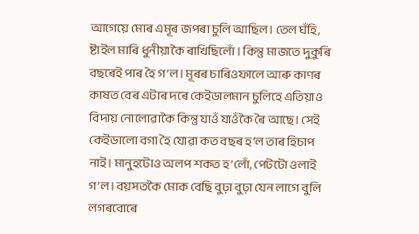আগেয়ে মোৰ এমূৰ জপৰা চুলি আছিল। তেল ঘঁহি, ষ্টাইল মাৰি ধুনীয়াকৈ ৰাখিছিলোঁ। কিন্তু মাজতে দুকুৰি বছৰেই পাৰ হৈ গ’ল। মূৰৰ চাৰিওফালে আৰু কাণৰ কাষত বেৰ এটাৰ দৰে কেইডালমান চুলিহে এতিয়াও বিদায় নোলোৱাকৈ কিন্তু যাওঁ যাওঁকৈ ৰৈ আছে। সেই কেইডালো বগা হৈ যোৱা কত বছৰ হ’ল তাৰ হিচাপ নাই। মানুহটোও অলপ শকত হ’লোঁ, পেটটো ওলাই গ’ল। বয়সতকৈ মোক বেছি বুঢ়া বুঢ়া যেন লাগে বুলি লগৰবোৰে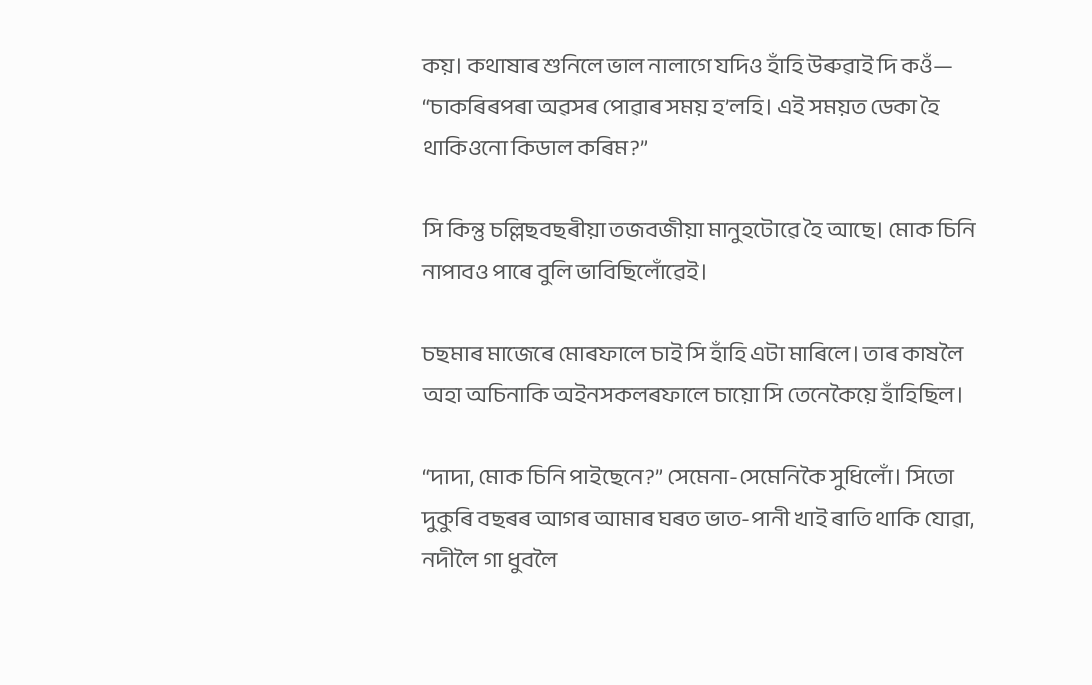কয়। কথাষাৰ শুনিলে ভাল নালাগে যদিও হাঁহি উৰুৱাই দি কওঁ— “চাকৰিৰপৰা অৱসৰ পোৱাৰ সময় হ’লহি। এই সময়ত ডেকা হৈ থাকিওনো কিডাল কৰিম?”

সি কিন্তু চল্লিছবছৰীয়া তজবজীয়া মানুহটোৱে হৈ আছে। মোক চিনি নাপাবও পাৰে বুলি ভাবিছিলোঁৱেই।

চছমাৰ মাজেৰে মোৰফালে চাই সি হাঁহি এটা মাৰিলে। তাৰ কাষলৈ অহা অচিনাকি অইনসকলৰফালে চায়ো সি তেনেকৈয়ে হাঁহিছিল।

“দাদা, মোক চিনি পাইছেনে?” সেমেনা-সেমেনিকৈ সুধিলোঁ। সিতো দুকুৰি বছৰৰ আগৰ আমাৰ ঘৰত ভাত-পানী খাই ৰাতি থাকি যোৱা, নদীলৈ গা ধুবলৈ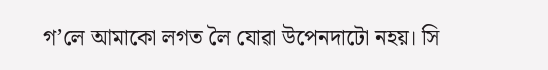গ’লে আমাকো লগত লৈ যোৱা উপেনদাটো নহয়। সি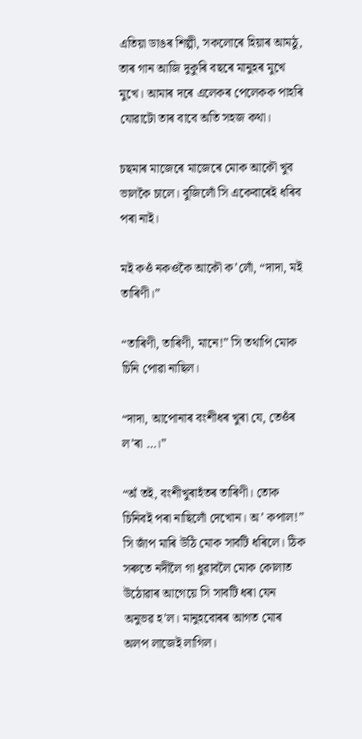এতিয়া ডাঙৰ শিল্পী, সকলোৰে হিয়াৰ আমঠু, তাৰ গান আজি দুকুৰি বছৰে মানুহৰ মুখে মুখে। আমাৰ দৰে এলেকৰ পেলেকক পাহৰি যোৱাটো তাৰ বাবে অতি সহজ কথা।

চছমাৰ মাজেৰে মাজেৰে মোক আকৌ খুব ভালকৈ চালে। বুজিলোঁ সি একেবাৰেই ধৰিব পৰা নাই।

মই কওঁ নকওকৈ আকৌ ক’লোঁ, “দাদা, মই তাৰিণী।”

“তাৰিণী, তাৰিণী, মানে!” সি তথাপি মোক চিনি পোৱা নাছিল।

“দাদা, আপোনাৰ বংশীধৰ খুৰা যে, তেওঁৰ ল’ৰা …।”

“অঁ তই, বংশীখুৰাহঁতৰ তাৰিণী। তোক চিনিবই পৰা নাছিলোঁ দেখোন। অ’ কপাল!” সি জাঁপ মাৰি উঠি মোক সাবটি ধৰিলে। ঠিক সৰুতে নদীলৈ গা ধুৱাবলৈ মোক কোলাত উঠোৱাৰ আগেয়ে সি সাবটি ধৰা যেন অনুভৱ হ’ল। মানুহবোৰৰ আগত মোৰ অলপ লাজেই লাগিল।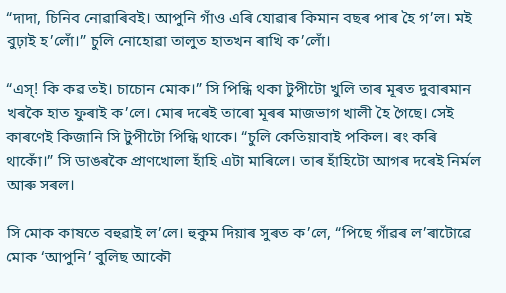“দাদা, চিনিব নোৱাৰিবই। আপুনি গাঁও এৰি যোৱাৰ কিমান বছৰ পাৰ হৈ গ’ল। মই বুঢ়াই হ’লোঁ।” চুলি নোহোৱা তালুত হাতখন ৰাখি ক’লোঁ।

“এস্! কি কৱ তই। চাচোন মোক।” সি পিন্ধি থকা টুপীটো খুলি তাৰ মূৰত দুবাৰমান খৰকৈ হাত ফুৰাই ক’লে। মোৰ দৰেই তাৰো মূৰৰ মাজভাগ খালী হৈ গৈছে। সেই কাৰণেই কিজানি সি টুপীটো পিন্ধি থাকে। “চুলি কেতিয়াবাই পকিল। ৰং কৰি থাকোঁ।” সি ডাঙৰকৈ প্ৰাণখোলা হাঁহি এটা মাৰিলে। তাৰ হাঁহিটো আগৰ দৰেই নিৰ্মল আৰু সৰল।

সি মোক কাষতে বহুৱাই ল’লে। হুকুম দিয়াৰ সুৰত ক’লে, “পিছে গাঁৱৰ ল’ৰাটোৱে মোক ‘আপুনি’ বুলিছ আকৌ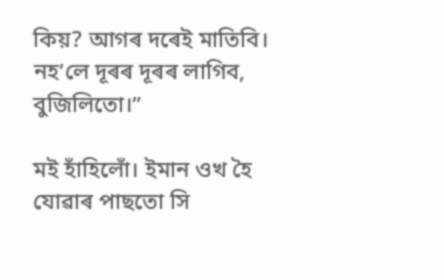কিয়? আগৰ দৰেই মাতিবি। নহ’লে দূৰৰ দূৰৰ লাগিব, বুজিলিতো।”

মই হাঁহিলোঁ। ইমান ওখ হৈ যোৱাৰ পাছতো সি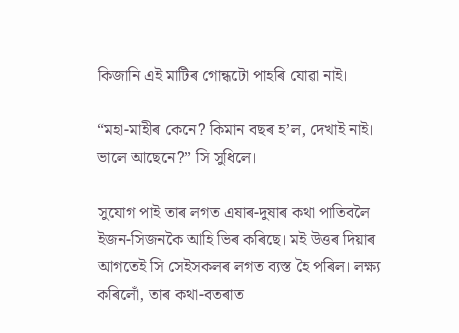কিজানি এই মাটিৰ গোন্ধটো পাহৰি যোৱা নাই।

“মহা-মাহীৰ কেনে? কিমান বছৰ হ’ল, দেখাই নাই। ভালে আছেনে?” সি সুধিলে।

সুযোগ পাই তাৰ লগত এষাৰ-দুষাৰ কথা পাতিবলৈ ইজন-সিজনকৈ আহি ভিৰ কৰিছে। মই উত্তৰ দিয়াৰ আগতেই সি সেইসকলৰ লগত ব্যস্ত হৈ পৰিল। লক্ষ্য কৰিলোঁ, তাৰ কথা-বতৰাত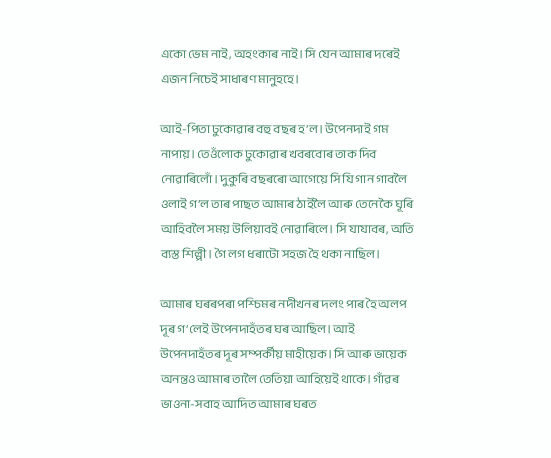একো ভেম নাই, অহংকাৰ নাই। সি যেন আমাৰ দৰেই এজন নিচেই সাধাৰণ মানুহহে।

আই-পিতা ঢুকোৱাৰ বহু বছৰ হ’ল। উপেনদাই গম নাপায়। তেওঁলোক ঢুকোৱাৰ খবৰবোৰ তাক দিব নোৱাৰিলোঁ। দুকুৰি বছৰৰো আগেয়ে সি যি গান গাবলৈ ওলাই গ’ল তাৰ পাছত আমাৰ ঠাইলৈ আৰু তেনেকৈ ঘূৰি আহিবলৈ সময় উলিয়াবই নোৱাৰিলে। সি যাযাবৰ, অতি ব্যস্ত শিল্পী। গৈ লগ ধৰাটো সহজ হৈ থকা নাছিল।

আমাৰ ঘৰৰপৰা পশ্চিমৰ নদীখনৰ দলং পাৰ হৈ অলপ দূৰ গ’লেই উপেনদাহঁতৰ ঘৰ আছিল। আই উপেনদাহঁতৰ দূৰ সম্পৰ্কীয় মাহীয়েক। সি আৰু ভায়েক অনন্তও আমাৰ তালৈ তেতিয়া আহিয়েই থাকে। গাঁৱৰ ভাওনা-সবাহ আদিত আমাৰ ঘৰত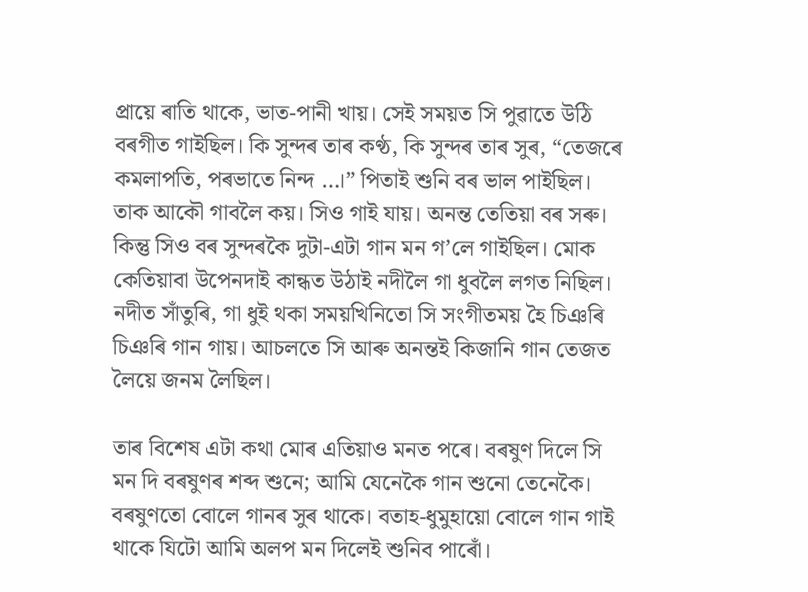প্ৰায়ে ৰাতি থাকে, ভাত-পানী খায়। সেই সময়ত সি পুৱাতে উঠি বৰগীত গাইছিল। কি সুন্দৰ তাৰ কণ্ঠ, কি সুন্দৰ তাৰ সুৰ, “তেজৰে কমলাপতি, পৰভাতে নিন্দ …।” পিতাই শুনি বৰ ভাল পাইছিল। তাক আকৌ গাবলৈ কয়। সিও গাই যায়। অনন্ত তেতিয়া বৰ সৰু। কিন্তু সিও বৰ সুন্দৰকৈ দুটা-এটা গান মন গ’লে গাইছিল। মোক কেতিয়াবা উপেনদাই কান্ধত উঠাই নদীলৈ গা ধুবলৈ লগত নিছিল। নদীত সাঁতুৰি, গা ধুই থকা সময়খিনিতো সি সংগীতময় হৈ চিঞৰি চিঞৰি গান গায়। আচলতে সি আৰু অনন্তই কিজানি গান তেজত লৈয়ে জনম লৈছিল।

তাৰ বিশেষ এটা কথা মোৰ এতিয়াও মনত পৰে। বৰষুণ দিলে সি মন দি বৰষুণৰ শব্দ শুনে; আমি যেনেকৈ গান শুনো তেনেকৈ। বৰষুণতো বোলে গানৰ সুৰ থাকে। বতাহ-ধুমুহায়ো বোলে গান গাই থাকে যিটো আমি অলপ মন দিলেই শুনিব পাৰোঁ।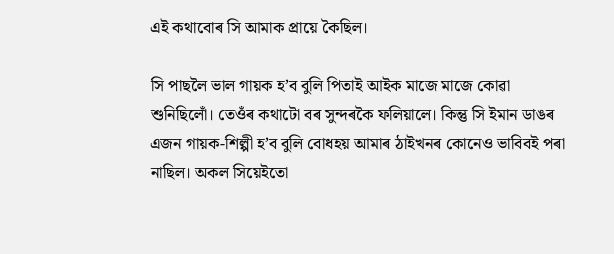এই কথাবোৰ সি আমাক প্ৰায়ে কৈছিল।

সি পাছলৈ ভাল গায়ক হ’ব বুলি পিতাই আইক মাজে মাজে কোৱা শুনিছিলোঁ। তেওঁৰ কথাটো বৰ সুন্দৰকৈ ফলিয়ালে। কিন্তু সি ইমান ডাঙৰ এজন গায়ক-শিল্পী হ’ব বুলি বোধহয় আমাৰ ঠাইখনৰ কোনেও ভাবিবই পৰা নাছিল। অকল সিয়েইতো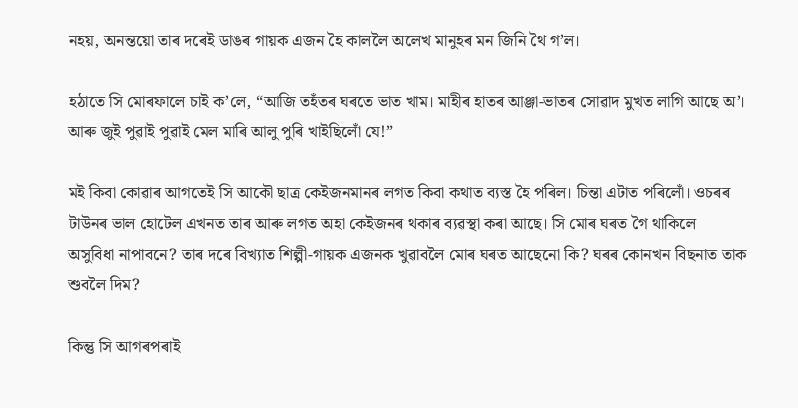নহয়, অনন্তয়ো তাৰ দৰেই ডাঙৰ গায়ক এজন হৈ কাললৈ অলেখ মানুহৰ মন জিনি থৈ গ’ল।

হঠাতে সি মোৰফালে চাই ক’লে, “আজি তহঁতৰ ঘৰতে ভাত খাম। মাহীৰ হাতৰ আঞ্জা-ভাতৰ সোৱাদ মুখত লাগি আছে অ’। আৰু জুই পুৱাই পুৱাই মেল মাৰি আলু পুৰি খাইছিলোঁ যে!”

মই কিবা কোৱাৰ আগতেই সি আকৌ ছাত্ৰ কেইজনমানৰ লগত কিবা কথাত ব্যস্ত হৈ পৰিল। চিন্তা এটাত পৰিলোঁ। ওচৰৰ টাউনৰ ভাল হোটেল এখনত তাৰ আৰু লগত অহা কেইজনৰ থকাৰ ব্যৱস্থা কৰা আছে। সি মোৰ ঘৰত গৈ থাকিলে অসুবিধা নাপাবনে? তাৰ দৰে বিখ্যাত শিল্পী-গায়ক এজনক খুৱাবলৈ মোৰ ঘৰত আছেনো কি? ঘৰৰ কোনখন বিছনাত তাক শুবলৈ দিম?

কিন্তু সি আগৰপৰাই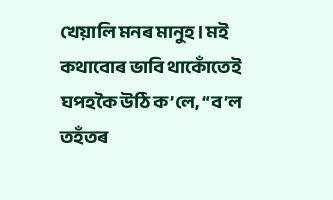খেয়ালি মনৰ মানুহ। মই কথাবোৰ ভাবি থাকোঁতেই ঘপহকৈ উঠি ক’লে, “ব’ল তহঁতৰ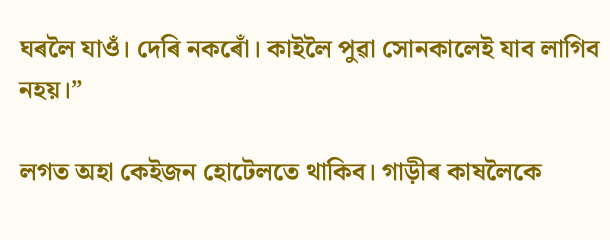ঘৰলৈ যাওঁ। দেৰি নকৰোঁ। কাইলৈ পুৱা সোনকালেই যাব লাগিব নহয়।”

লগত অহা কেইজন হোটেলতে থাকিব। গাড়ীৰ কাষলৈকে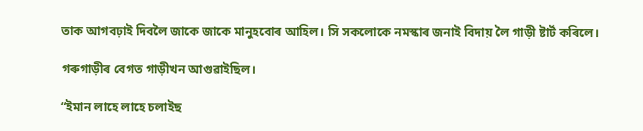তাক আগবঢ়াই দিবলৈ জাকে জাকে মানুহবোৰ আহিল। সি সকলোকে নমস্কাৰ জনাই বিদায় লৈ গাড়ী ষ্টাৰ্ট কৰিলে।

গৰুগাড়ীৰ বেগত গাড়ীখন আগুৱাইছিল।

“ইমান লাহে লাহে চলাইছ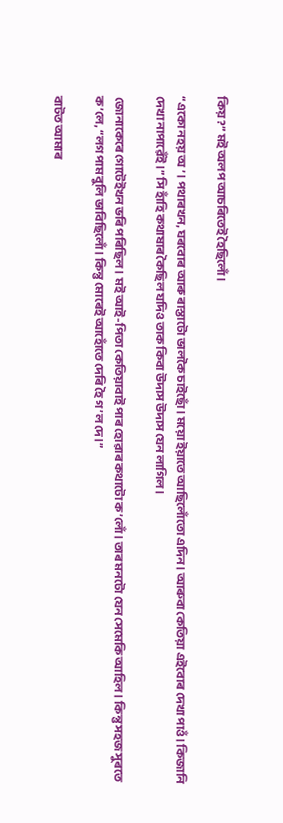কিয়?” মই অলপ আচৰিতেই হৈছিলোঁ।

“একো নহয় অ’। পথাৰখন, ঘৰবোৰ আৰু ৰাস্তাটো ভালকৈ চাইছোঁ। ময়ো ইয়াতে আছিলোঁতো এদিন। আৰুবা কেতিয়া এইবোৰ দেখা পাওঁ। কিজানি দেখা নাপাৱেঁই।” সি হাঁহি কথাষাৰ কৈছিল যদিও তাক কিবা উদাস উদাস যেন লাগিল।

জোনাকেৰে গোটেইখন ভৰি পৰিছিল। মই আই-পিতা কেতিয়াবাই পাৰ হোৱাৰ কথাটো ক’লোঁ। তাৰ মনটো যেন সেমেকি আহিল। কিন্তু সহজ সুৰতে ক’লে, “লগ পাম বুলি ভাবিছিলোঁ। কিন্তু মোৰেই আহোঁতে দেৰি হৈ গ’ল দে।”

বাটত আমাৰ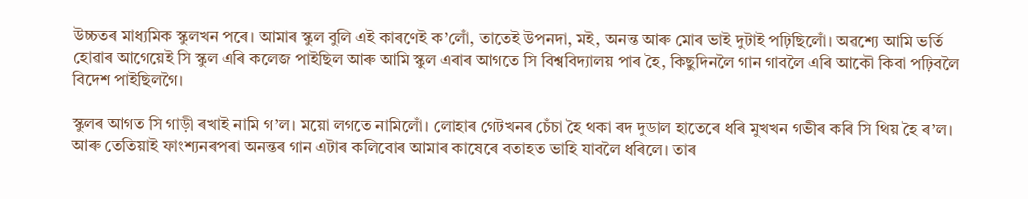উচ্চতৰ মাধ্যমিক স্কুলখন পৰে। আমাৰ স্কুল বুলি এই কাৰণেই ক’লোঁ, তাতেই উপনদা, মই, অনন্ত আৰু মোৰ ভাই দুটাই পঢ়িছিলোঁ। অৱশ্যে আমি ভৰ্তি হোৱাৰ আগেয়েই সি স্কুল এৰি কলেজ পাইছিল আৰু আমি স্কুল এৰাৰ আগতে সি বিশ্ববিদ্যালয় পাৰ হৈ, কিছুদিনলৈ গান গাবলৈ এৰি আকৌ কিবা পঢ়িবলৈ বিদেশ পাইছিলগৈ।

স্কুলৰ আগত সি গাড়ী ৰখাই নামি গ’ল। ময়ো লগতে নামিলোঁ। লোহাৰ গেটখনৰ চেঁচা হৈ থকা ৰদ দুডাল হাতেৰে ধৰি মুখখন গভীৰ কৰি সি থিয় হৈ ৰ’ল। আৰু তেতিয়াই ফাংশ্যনৰপৰা অনন্তৰ গান এটাৰ কলিবোৰ আমাৰ কাষেৰে বতাহত ভাহি যাবলৈ ধৰিলে। তাৰ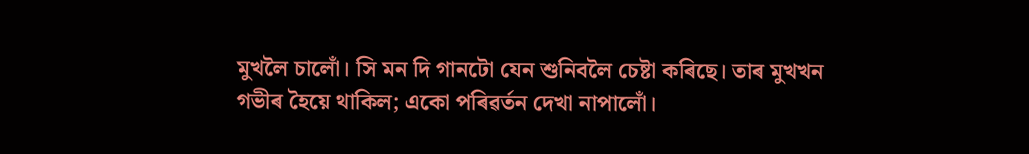মুখলৈ চালোঁ। সি মন দি গানটো যেন শুনিবলৈ চেষ্টা কৰিছে। তাৰ মুখখন গভীৰ হৈয়ে থাকিল; একো পৰিৱৰ্তন দেখা নাপালোঁ।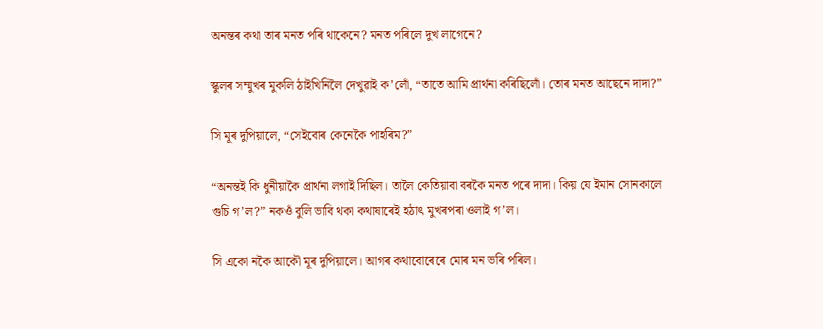অনন্তৰ কথা তাৰ মনত পৰি থাকেনে? মনত পৰিলে দুখ লাগেনে?

স্কুলৰ সম্মুখৰ মুকলি ঠাইখিনিলৈ দেখুৱাই ক’লোঁ, “তাতে আমি প্ৰাৰ্থনা কৰিছিলোঁ। তোৰ মনত আছেনে দাদা?”

সি মূৰ দুপিয়ালে, “সেইবোৰ কেনেকৈ পাহৰিম?”

“অনন্তই কি ধুনীয়াকৈ প্ৰাৰ্থনা লগাই দিছিল। তালৈ কেতিয়াবা বৰকৈ মনত পৰে দাদা। কিয় যে ইমান সোনকালে গুচি গ’ল?” নকওঁ বুলি ভাবি থকা কথাষাৰেই হঠাৎ মুখৰপৰা ওলাই গ’ল।

সি একো নকৈ আকৌ মূৰ দুপিয়ালে। আগৰ কথাবোৰেৰে মোৰ মন ভৰি পৰিল।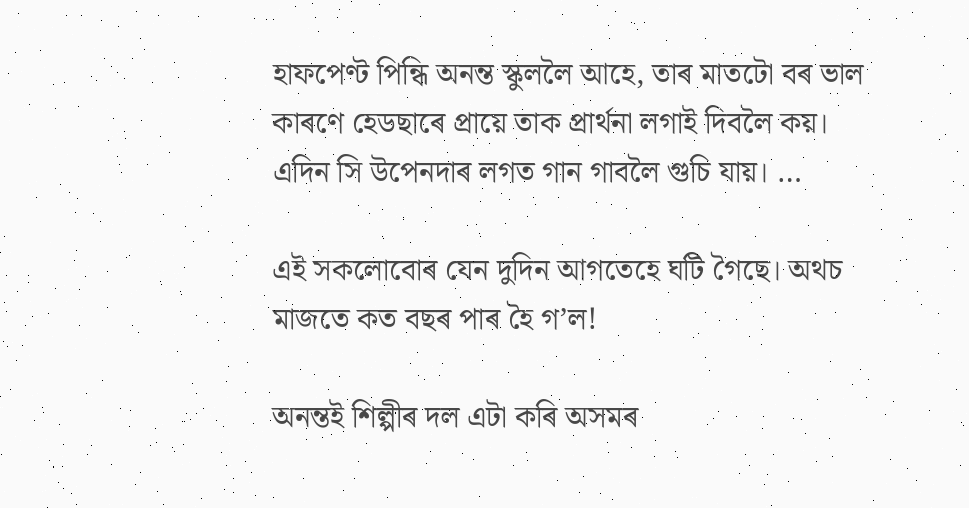হাফপেণ্ট পিন্ধি অনন্ত স্কুললৈ আহে, তাৰ মাতটো বৰ ভাল কাৰণে হেডছাৰে প্ৰায়ে তাক প্ৰাৰ্থনা লগাই দিবলৈ কয়। এদিন সি উপেনদাৰ লগত গান গাবলৈ গুচি যায়। …

এই সকলোবোৰ যেন দুদিন আগতেহে ঘটি গৈছে। অথচ মাজতে কত বছৰ পাৰ হৈ গ’ল!

অনন্তই শিল্পীৰ দল এটা কৰি অসমৰ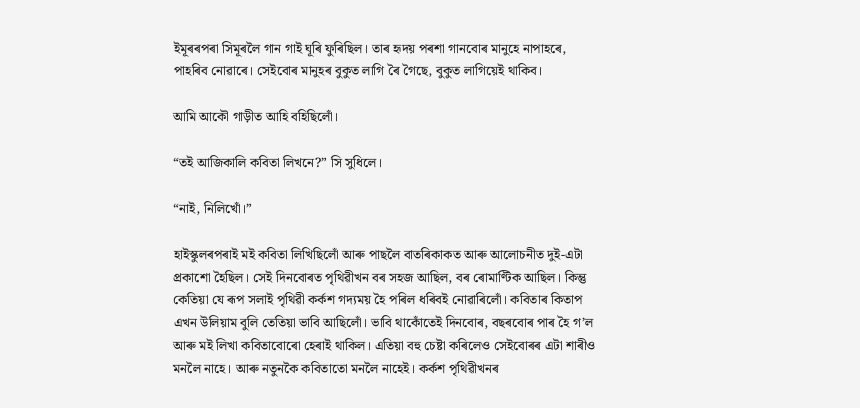ইমূৰৰপৰা সিমূৰলৈ গান গাই ঘূৰি ফুৰিছিল। তাৰ হৃদয় পৰশা গানবোৰ মানুহে নাপাহৰে, পাহৰিব নোৱাৰে। সেইবোৰ মানুহৰ বুকুত লাগি ৰৈ গৈছে, বুকুত লাগিয়েই থাকিব।

আমি আকৌ গাড়ীত আহি বহিছিলোঁ।

“তই আজিকালি কবিতা লিখনে?” সি সুধিলে।

“নাই, নিলিখোঁ।”

হাইস্কুলৰপৰাই মই কবিতা লিখিছিলোঁ আৰু পাছলৈ বাতৰিকাকত আৰু আলোচনীত দুই-এটা প্ৰকাশো হৈছিল। সেই দিনবোৰত পৃথিৱীখন বৰ সহজ আছিল, বৰ ৰোমাণ্টিক আছিল। কিন্তু কেতিয়া যে ৰূপ সলাই পৃথিৱী কৰ্কশ গদ্যময় হৈ পৰিল ধৰিবই নোৱাৰিলোঁ। কবিতাৰ কিতাপ এখন উলিয়াম বুলি তেতিয়া ভাবি আছিলোঁ। ভাবি থাকোঁতেই দিনবোৰ, বছৰবোৰ পাৰ হৈ গ’ল আৰু মই লিখা কবিতাবোৰো হেৰাই থাকিল। এতিয়া বহু চেষ্টা কৰিলেও সেইবোৰৰ এটা শাৰীও মনলৈ নাহে। আৰু নতুনকৈ কবিতাতো মনলৈ নাহেই। কৰ্কশ পৃথিৱীখনৰ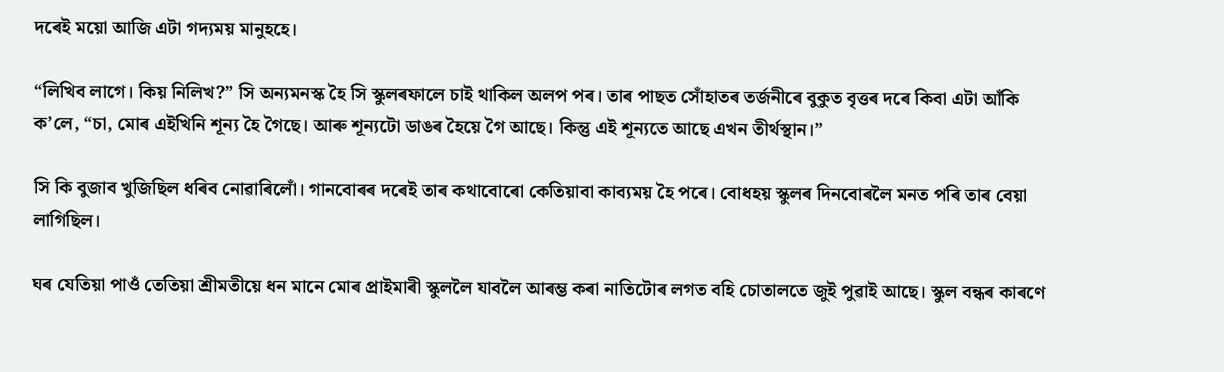দৰেই ময়ো আজি এটা গদ্যময় মানুহহে।

“লিখিব লাগে। কিয় নিলিখ?” সি অন্যমনস্ক হৈ সি স্কুলৰফালে চাই থাকিল অলপ পৰ। তাৰ পাছত সোঁহাতৰ তৰ্জনীৰে বুকুত বৃত্তৰ দৰে কিবা এটা আঁকি ক’লে, “চা, মোৰ এইখিনি শূন্য হৈ গৈছে। আৰু শূন্যটো ডাঙৰ হৈয়ে গৈ আছে। কিন্তু এই শূন্যতে আছে এখন তীৰ্থস্থান।”

সি কি বুজাব খুজিছিল ধৰিব নোৱাৰিলোঁ। গানবোৰৰ দৰেই তাৰ কথাবোৰো কেতিয়াবা কাব্যময় হৈ পৰে। বোধহয় স্কুলৰ দিনবোৰলৈ মনত পৰি তাৰ বেয়া লাগিছিল।

ঘৰ যেতিয়া পাওঁ তেতিয়া শ্ৰীমতীয়ে ধন মানে মোৰ প্ৰাইমাৰী স্কুললৈ যাবলৈ আৰম্ভ কৰা নাতিটোৰ লগত বহি চোতালতে জুই পুৱাই আছে। স্কুল বন্ধৰ কাৰণে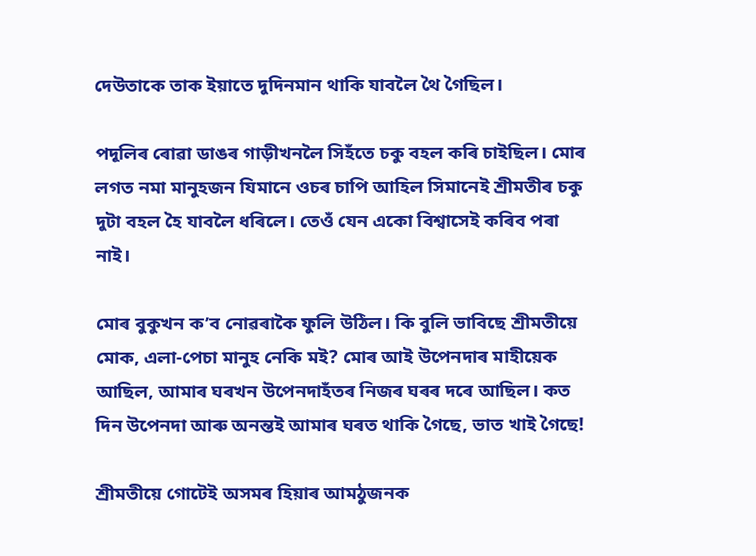দেউতাকে তাক ইয়াতে দুদিনমান থাকি যাবলৈ থৈ গৈছিল।

পদূলিৰ ৰোৱা ডাঙৰ গাড়ীখনলৈ সিহঁতে চকু বহল কৰি চাইছিল। মোৰ লগত নমা মানুহজন যিমানে ওচৰ চাপি আহিল সিমানেই শ্ৰীমতীৰ চকু দুটা বহল হৈ যাবলৈ ধৰিলে। তেওঁ যেন একো বিশ্বাসেই কৰিব পৰা নাই।

মোৰ বুকুখন ক’ব নোৱৰাকৈ ফুলি উঠিল। কি বুলি ভাবিছে শ্ৰীমতীয়ে মোক, এলা-পেচা মানুহ নেকি মই? মোৰ আই উপেনদাৰ মাহীয়েক আছিল, আমাৰ ঘৰখন উপেনদাহঁতৰ নিজৰ ঘৰৰ দৰে আছিল। কত দিন উপেনদা আৰু অনন্তই আমাৰ ঘৰত থাকি গৈছে, ভাত খাই গৈছে!

শ্ৰীমতীয়ে গোটেই অসমৰ হিয়াৰ আমঠুজনক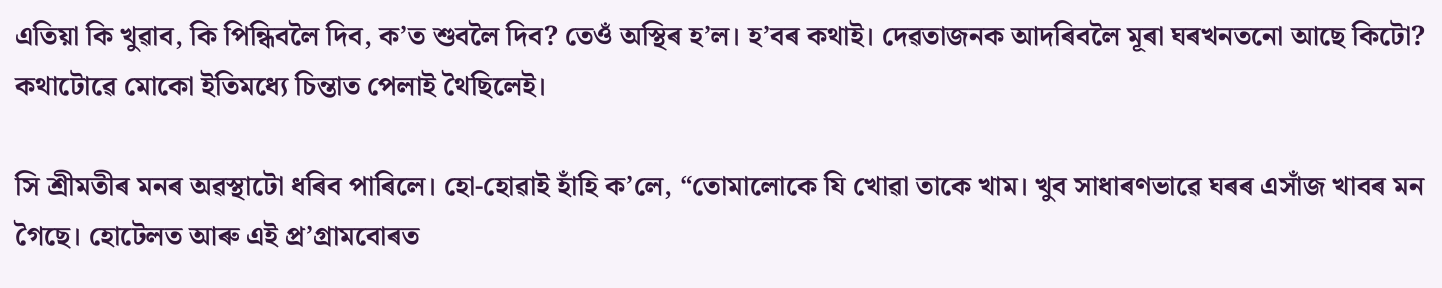এতিয়া কি খুৱাব, কি পিন্ধিবলৈ দিব, ক’ত শুবলৈ দিব? তেওঁ অস্থিৰ হ’ল। হ’বৰ কথাই। দেৱতাজনক আদৰিবলৈ মূৰা ঘৰখনতনো আছে কিটো? কথাটোৱে মোকো ইতিমধ্যে চিন্তাত পেলাই থৈছিলেই।

সি শ্ৰীমতীৰ মনৰ অৱস্থাটো ধৰিব পাৰিলে। হো-হোৱাই হাঁহি ক’লে, “তোমালোকে যি খোৱা তাকে খাম। খুব সাধাৰণভাৱে ঘৰৰ এসাঁজ খাবৰ মন গৈছে। হোটেলত আৰু এই প্ৰ’গ্ৰামবোৰত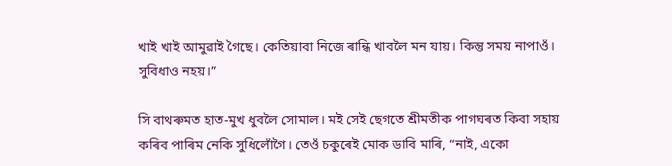খাই খাই আমুৱাই গৈছে। কেতিয়াবা নিজে ৰান্ধি খাবলৈ মন যায়। কিন্তু সময় নাপাওঁ। সুবিধাও নহয়।”

সি বাথৰুমত হাত-মুখ ধুবলৈ সোমাল। মই সেই ছেগতে শ্ৰীমতীক পাগঘৰত কিবা সহায় কৰিব পাৰিম নেকি সুধিলোঁগৈ। তেওঁ চকুৰেই মোক ডাবি মাৰি, “নাই, একো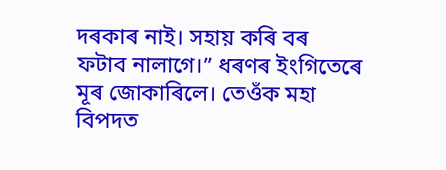দৰকাৰ নাই। সহায় কৰি বৰ ফটাব নালাগে।” ধৰণৰ ইংগিতেৰে মূৰ জোকাৰিলে। তেওঁক মহা বিপদত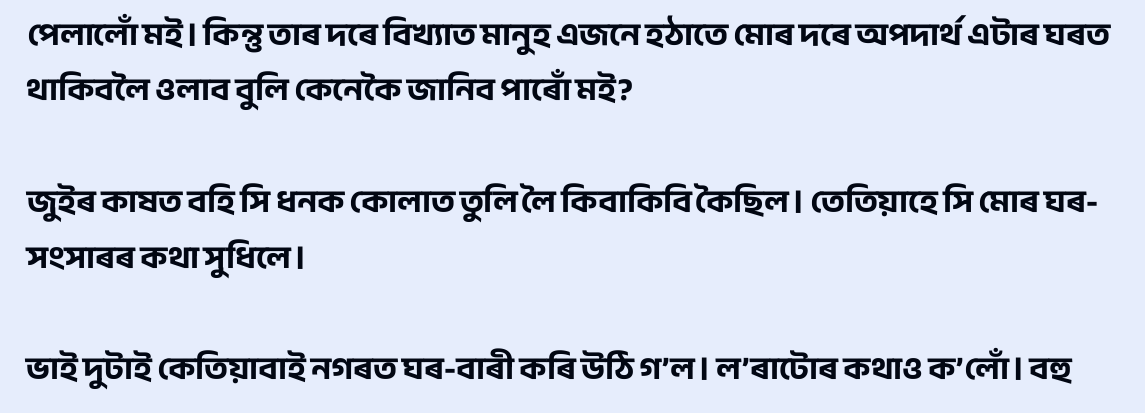পেলালোঁ মই। কিন্তু তাৰ দৰে বিখ্যাত মানুহ এজনে হঠাতে মোৰ দৰে অপদাৰ্থ এটাৰ ঘৰত থাকিবলৈ ওলাব বুলি কেনেকৈ জানিব পাৰোঁ মই?

জুইৰ কাষত বহি সি ধনক কোলাত তুলি লৈ কিবাকিবি কৈছিল। তেতিয়াহে সি মোৰ ঘৰ-সংসাৰৰ কথা সুধিলে।

ভাই দুটাই কেতিয়াবাই নগৰত ঘৰ-বাৰী কৰি উঠি গ’ল। ল’ৰাটোৰ কথাও ক’লোঁ। বহু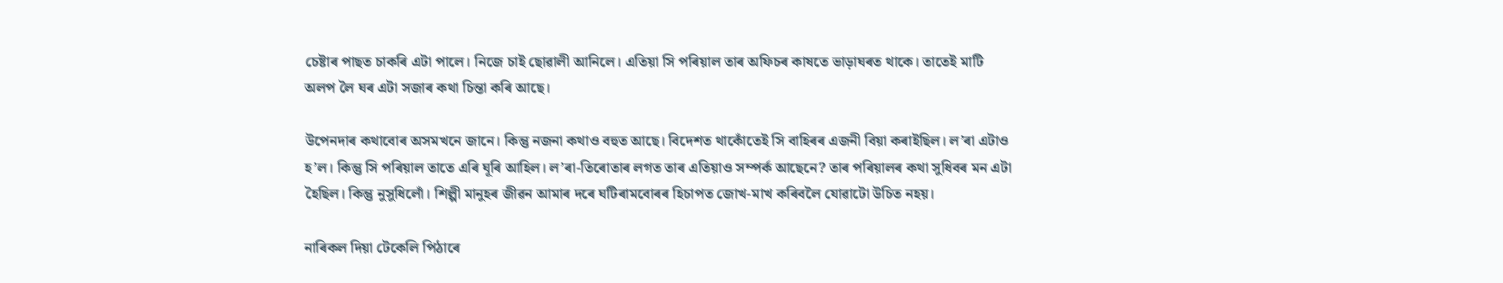চেষ্টাৰ পাছত চাকৰি এটা পালে। নিজে চাই ছোৱালী আনিলে। এতিয়া সি পৰিয়াল তাৰ অফিচৰ কাষতে ভাড়াঘৰত থাকে। তাতেই মাটি অলপ লৈ ঘৰ এটা সজাৰ কথা চিন্তা কৰি আছে।

উপেনদাৰ কথাবোৰ অসমখনে জানে। কিন্তু নজনা কথাও বহুত আছে। বিদেশত থাকোঁতেই সি বাহিৰৰ এজনী বিয়া কৰাইছিল। ল’ৰা এটাও হ’ল। কিন্তু সি পৰিয়াল তাতে এৰি ঘূৰি আহিল। ল’ৰা-তিৰোতাৰ লগত তাৰ এতিয়াও সম্পৰ্ক আছেনে? তাৰ পৰিয়ালৰ কথা সুধিবৰ মন এটা হৈছিল। কিন্তু নুসুধিলোঁ। শিল্পী মানুহৰ জীৱন আমাৰ দৰে ঘটিৰামবোৰৰ হিচাপত জোখ-মাখ কৰিবলৈ যোৱাটো উচিত নহয়।

নাৰিকল দিয়া টেকেলি পিঠাৰে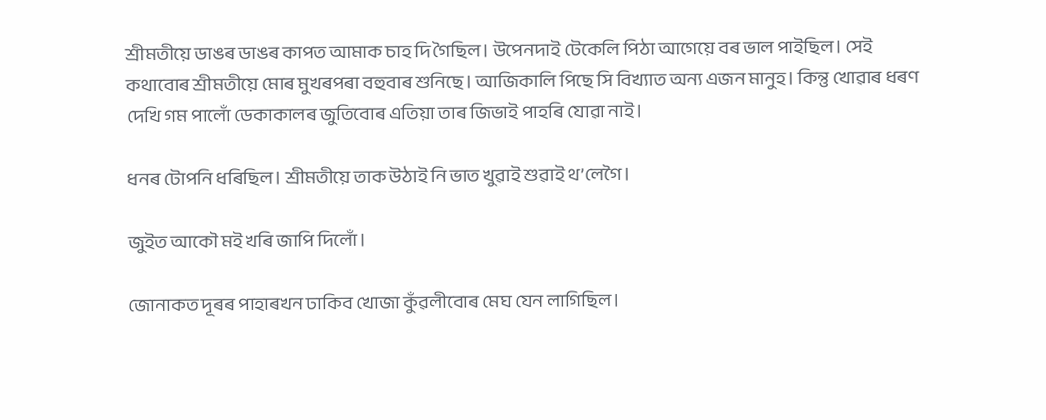শ্ৰীমতীয়ে ডাঙৰ ডাঙৰ কাপত আমাক চাহ দি গৈছিল। উপেনদাই টেকেলি পিঠা আগেয়ে বৰ ভাল পাইছিল। সেই কথাবোৰ শ্ৰীমতীয়ে মোৰ মুখৰপৰা বহুবাৰ শুনিছে। আজিকালি পিছে সি বিখ্যাত অন্য এজন মানুহ। কিন্তু খোৱাৰ ধৰণ দেখি গম পালোঁ ডেকাকালৰ জুতিবোৰ এতিয়া তাৰ জিভাই পাহৰি যোৱা নাই।

ধনৰ টোপনি ধৰিছিল। শ্ৰীমতীয়ে তাক উঠাই নি ভাত খুৱাই শুৱাই থ’লেগৈ।

জুইত আকৌ মই খৰি জাপি দিলোঁ।

জোনাকত দূৰৰ পাহাৰখন ঢাকিব খোজা কুঁৱলীবোৰ মেঘ যেন লাগিছিল।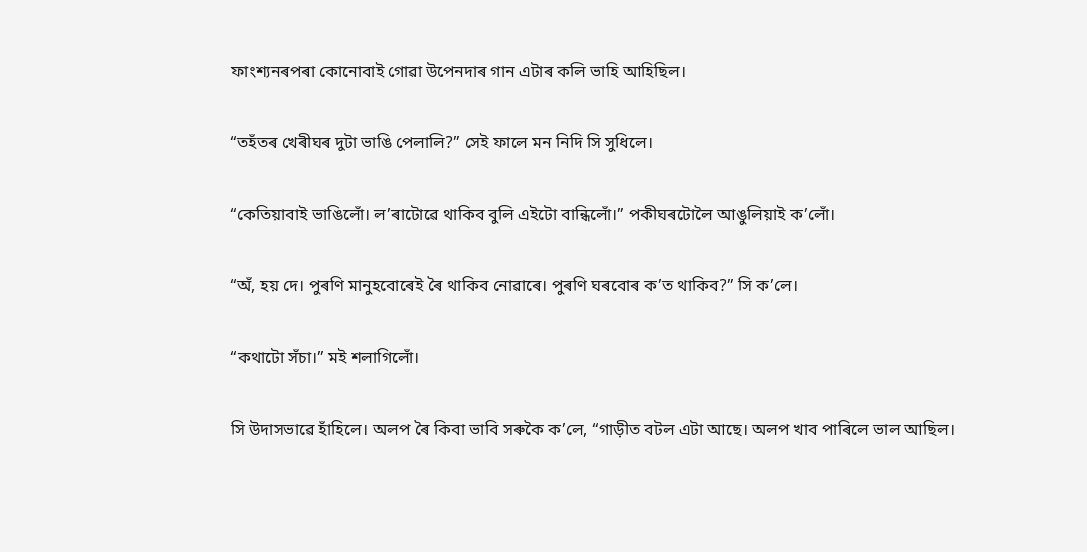ফাংশ্যনৰপৰা কোনোবাই গোৱা উপেনদাৰ গান এটাৰ কলি ভাহি আহিছিল।

“তহঁতৰ খেৰীঘৰ দুটা ভাঙি পেলালি?” সেই ফালে মন নিদি সি সুধিলে।

“কেতিয়াবাই ভাঙিলোঁ। ল’ৰাটোৱে থাকিব বুলি এইটো বান্ধিলোঁ।” পকীঘৰটোলৈ আঙুলিয়াই ক’লোঁ।

“অঁ, হয় দে। পুৰণি মানুহবোৰেই ৰৈ থাকিব নোৱাৰে। পুৰণি ঘৰবোৰ ক’ত থাকিব?” সি ক’লে।

“কথাটো সঁচা।” মই শলাগিলোঁ।

সি উদাসভাৱে হাঁহিলে। অলপ ৰৈ কিবা ভাবি সৰুকৈ ক’লে, “গাড়ীত বটল এটা আছে। অলপ খাব পাৰিলে ভাল আছিল।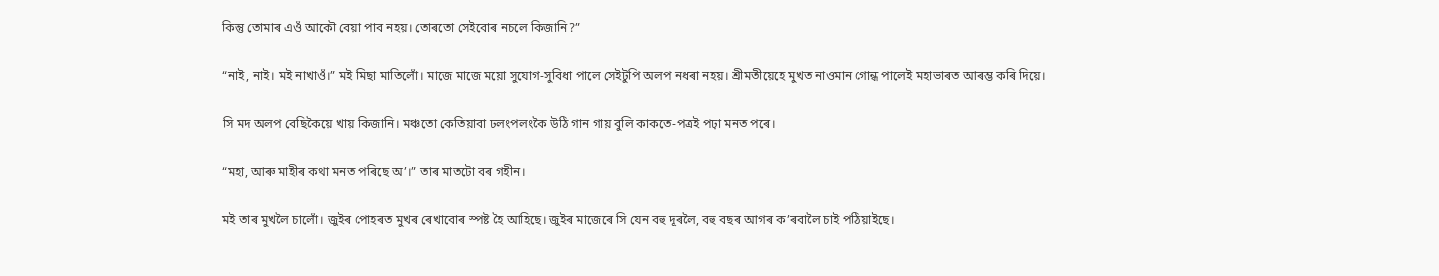কিন্তু তোমাৰ এওঁ আকৌ বেয়া পাব নহয়। তোৰতো সেইবোৰ নচলে কিজানি?”

“নাই, নাই। মই নাখাওঁ।” মই মিছা মাতিলোঁ। মাজে মাজে ময়ো সুযোগ-সুবিধা পালে সেইটুপি অলপ নধৰা নহয়। শ্ৰীমতীয়েহে মুখত নাওমান গোন্ধ পালেই মহাভাৰত আৰম্ভ কৰি দিয়ে।

সি মদ অলপ বেছিকৈয়ে খায় কিজানি। মঞ্চতো কেতিয়াবা ঢলংপলংকৈ উঠি গান গায় বুলি কাকতে-পত্ৰই পঢ়া মনত পৰে।

“মহা, আৰু মাহীৰ কথা মনত পৰিছে অ’।” তাৰ মাতটো বৰ গহীন।

মই তাৰ মুখলৈ চালোঁ। জুইৰ পোহৰত মুখৰ ৰেখাবোৰ স্পষ্ট হৈ আহিছে। জুইৰ মাজেৰে সি যেন বহু দূৰলৈ, বহু বছৰ আগৰ ক’ৰবালৈ চাই পঠিয়াইছে।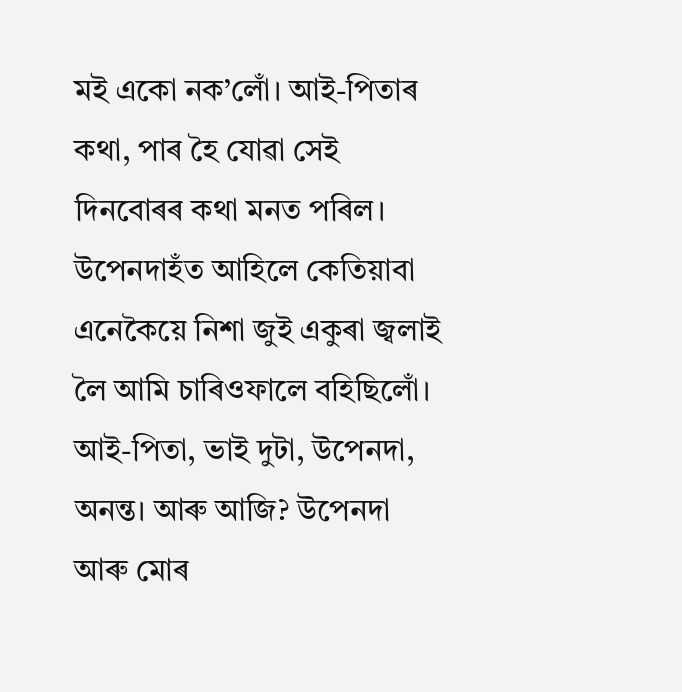মই একো নক’লোঁ। আই-পিতাৰ কথা, পাৰ হৈ যোৱা সেই দিনবোৰৰ কথা মনত পৰিল। উপেনদাহঁত আহিলে কেতিয়াবা এনেকৈয়ে নিশা জুই একুৰা জ্বলাই লৈ আমি চাৰিওফালে বহিছিলোঁ। আই-পিতা, ভাই দুটা, উপেনদা, অনন্ত। আৰু আজি? উপেনদা আৰু মোৰ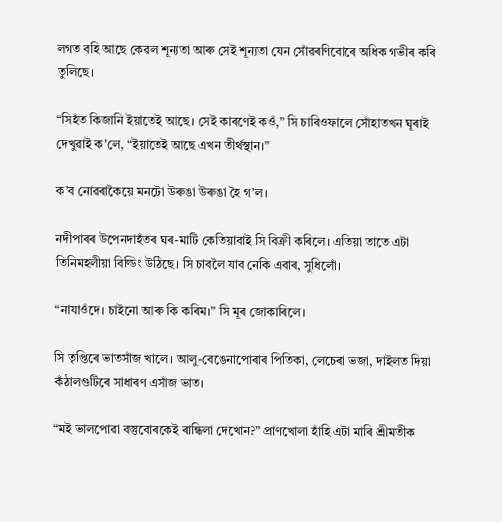লগত বহি আছে কেৱল শূন্যতা আৰু সেই শূন্যতা যেন সোঁৱৰণিবোৰে অধিক গভীৰ কৰি তুলিছে।

“সিহঁত কিজানি ইয়াতেই আছে। সেই কাৰণেই কওঁ,” সি চাৰিওফালে সোঁহাতখন ঘূৰাই দেখুৱাই ক’লে, “ইয়াতেই আছে এখন তীৰ্থস্থান।”

ক’ব নোৱৰাকৈয়ে মনটো উৰুঙা উৰুঙা হৈ গ’ল।

নদীপাৰৰ উপেনদাহঁতৰ ঘৰ-মাটি কেতিয়াবাই সি বিক্ৰী কৰিলে। এতিয়া তাতে এটা তিনিমহলীয়া বিল্ডিং উঠিছে। সি চাবলৈ যাব নেকি এবাৰ, সুধিলোঁ।

“নাযাওঁদে। চাইনো আৰু কি কৰিম।” সি মূৰ জোকাৰিলে।

সি তৃপ্তিৰে ভাতসাঁজ খালে। আলু-বেঙেনাপোৰাৰ পিতিকা, লেচেৰা ভজা, দাইলত দিয়া কঁঠালগুটিৰে সাধাৰণ এসাঁজ ভাত।

“মই ভালপোৱা বস্তুবোৰকেই ৰান্ধিলা দেখোন?” প্ৰাণখোলা হাঁহি এটা মাৰি শ্ৰীমতীক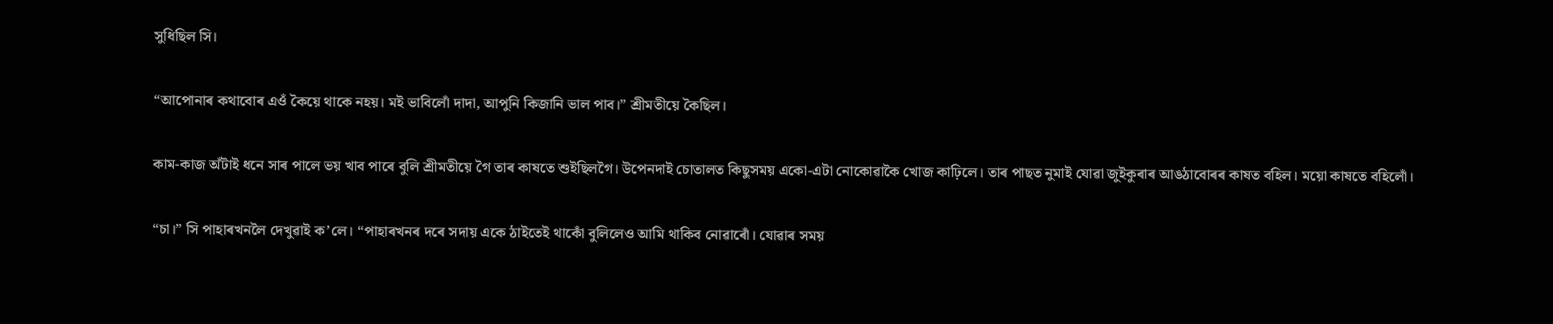সুধিছিল সি।

“আপোনাৰ কথাবোৰ এওঁ কৈয়ে থাকে নহয়। মই ভাবিলোঁ দাদা, আপুনি কিজানি ভাল পাব।” শ্ৰীমতীয়ে কৈছিল।

কাম-কাজ অঁটাই ধনে সাৰ পালে ভয় খাব পাৰে বুলি শ্ৰীমতীয়ে গৈ তাৰ কাষতে শুইছিলগৈ। উপেনদাই চোতালত কিছুসময় একো-এটা নোকোৱাকৈ খোজ কাঢ়িলে। তাৰ পাছত নুমাই যোৱা জুইকুৰাৰ আঙঠাবোৰৰ কাষত বহিল। ময়ো কাষতে বহিলোঁ।

“চা।” সি পাহাৰখনলৈ দেখুৱাই ক’লে। “পাহাৰখনৰ দৰে সদায় একে ঠাইতেই থাকোঁ বুলিলেও আমি থাকিব নোৱাৰোঁ। যোৱাৰ সময়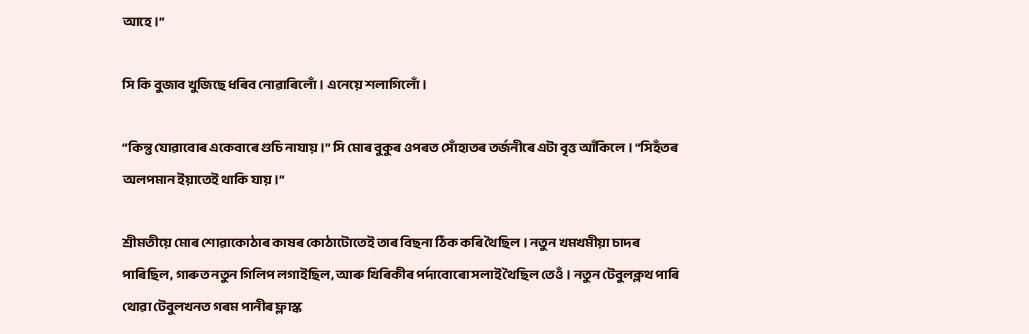আহে।”

সি কি বুজাব খুজিছে ধৰিব নোৱাৰিলোঁ। এনেয়ে শলাগিলোঁ।

“কিন্তু যোৱাবোৰ একেবাৰে গুচি নাযায়।” সি মোৰ বুকুৰ ওপৰত সোঁহাতৰ তৰ্জনীৰে এটা বৃত্ত আঁকিলে। “সিহঁতৰ অলপমান ইয়াতেই থাকি যায়।”

শ্ৰীমতীয়ে মোৰ শোৱাকোঠাৰ কাষৰ কোঠাটোতেই তাৰ বিছনা ঠিক কৰি থৈছিল। নতুন খমখমীয়া চাদৰ পাৰিছিল, গাৰুত নতুন গিলিপ লগাইছিল, আৰু খিৰিকীৰ পৰ্দাবোৰো সলাই থৈছিল তেওঁ। নতুন টেবুলক্লথ পাৰি থোৱা টেবুলখনত গৰম পানীৰ ফ্লাস্ক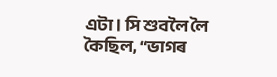এটা। সি শুবলৈ লৈ কৈছিল, “ভাগৰ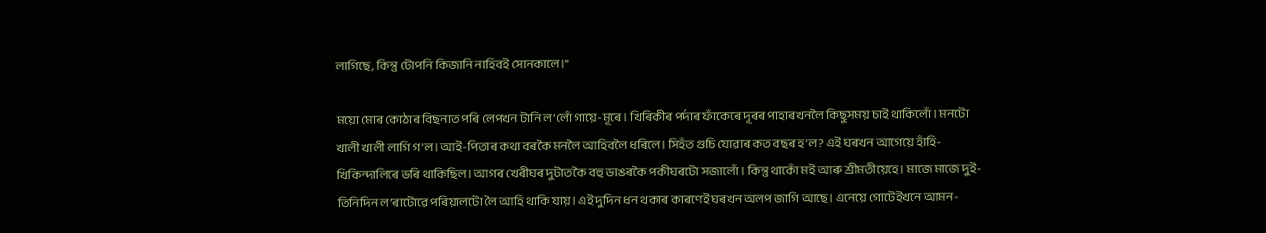লাগিছে, কিন্তু টোপনি কিজানি নাহিবই সোনকালে।”

ময়ো মোৰ কোঠাৰ বিছনাত পৰি লেপখন টানি ল’লোঁ গায়ে-মূৰে। খিৰিকীৰ পৰ্দাৰ ফাঁকেৰে দূৰৰ পাহাৰখনলৈ কিছুসময় চাই থাকিলোঁ। মনটো খালী খালী লাগি গ’ল। আই-পিতাৰ কথা বৰকৈ মনলৈ আহিবলৈ ধৰিলে। সিহঁত গুচি যোৱাৰ কত বছৰ হ’ল? এই ঘৰখন আগেয়ে হাঁহি-খিকিন্দালিৰে ভৰি থাকিছিল। আগৰ খেৰীঘৰ দুটাতকৈ বহু ডাঙৰকৈ পকীঘৰটো সজালোঁ। কিন্তু থাকোঁ মই আৰু শ্ৰীমতীয়েহে। মাজে মাজে দুই-তিনিদিন ল’ৰাটোৱে পৰিয়ালটো লৈ আহি থাকি যায়। এই দুদিন ধন থকাৰ কাৰণেই ঘৰখন অলপ জাগি আছে। এনেয়ে গোটেইখনে আমন-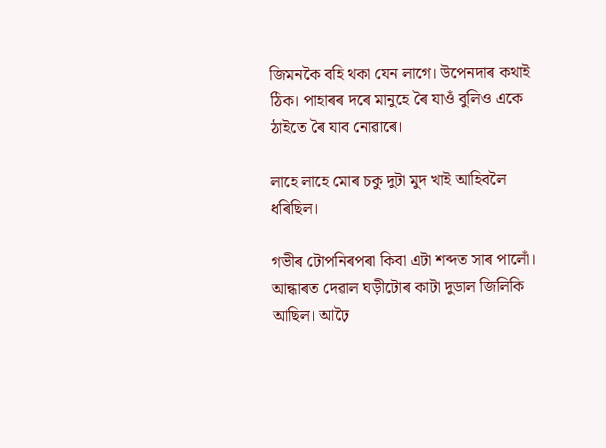জিমনকৈ বহি থকা যেন লাগে। উপেনদাৰ কথাই ঠিক। পাহাৰৰ দৰে মানুহে ৰৈ যাওঁ বুলিও একে ঠাইতে ৰৈ যাব নোৱাৰে।

লাহে লাহে মোৰ চকু দুটা মুদ খাই আহিবলৈ ধৰিছিল।

গভীৰ টোপনিৰপৰা কিবা এটা শব্দত সাৰ পালোঁ। আন্ধাৰত দেৱাল ঘড়ীটোৰ কাটা দুডাল জিলিকি আছিল। আঢ়ৈ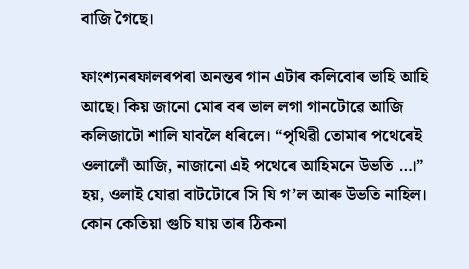বাজি গৈছে।

ফাংশ্যনৰফালৰপৰা অনন্তৰ গান এটাৰ কলিবোৰ ভাহি আহি আছে। কিয় জানো মোৰ বৰ ভাল লগা গানটোৱে আজি কলিজাটো শালি যাবলৈ ধৰিলে। “পৃথিৱী তোমাৰ পথেৰেই ওলালোঁ আজি, নাজানো এই পথেৰে আহিমনে উভতি …।” হয়, ওলাই যোৱা বাটটোৰে সি যি গ’ল আৰু উভতি নাহিল। কোন কেতিয়া গুচি যায় তাৰ ঠিকনা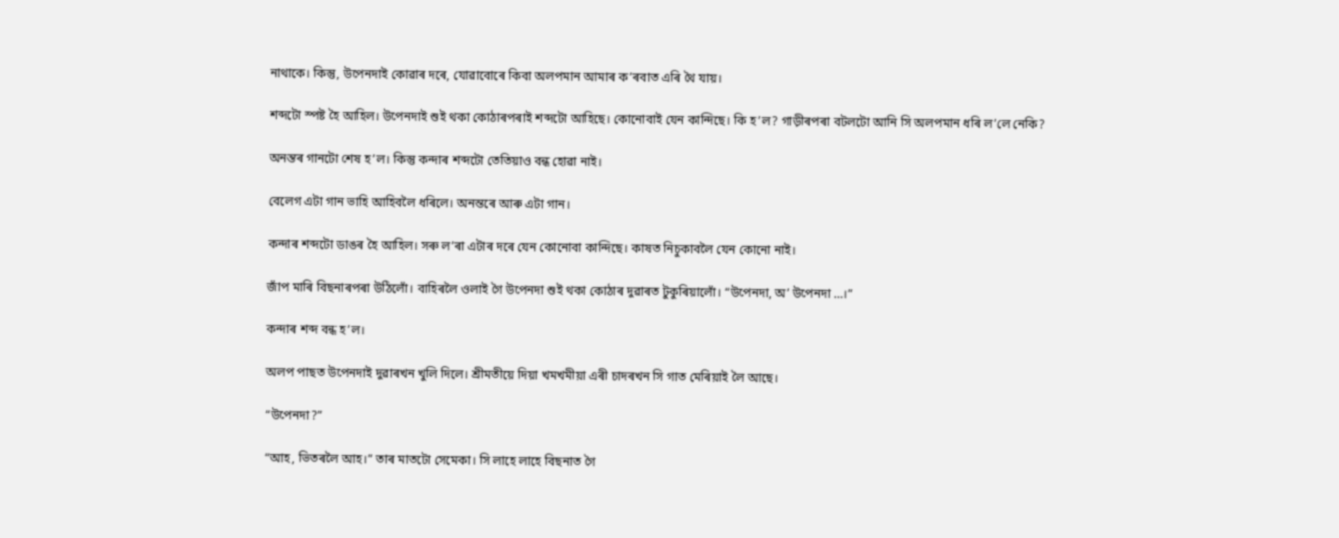নাথাকে। কিন্তু, উপেনদাই কোৱাৰ দৰে, যোৱাবোৰে কিবা অলপমান আমাৰ ক’ৰবাত এৰি থৈ যায়।

শব্দটো স্পষ্ট হৈ আহিল। উপেনদাই শুই থকা কোঠাৰপৰাই শব্দটো আহিছে। কোনোবাই যেন কান্দিছে। কি হ’ল? গাড়ীৰপৰা বটলটো আনি সি অলপমান ধৰি ল’লে নেকি?

অনন্তৰ গানটো শেষ হ’ল। কিন্তু কন্দাৰ শব্দটো তেতিয়াও বন্ধ হোৱা নাই।

বেলেগ এটা গান ভাহি আহিবলৈ ধৰিলে। অনন্তৰে আৰু এটা গান।

কন্দাৰ শব্দটো ডাঙৰ হৈ আহিল। সৰু ল’ৰা এটাৰ দৰে যেন কোনোবা কান্দিছে। কাষত নিচুকাবলৈ যেন কোনো নাই।

জাঁপ মাৰি বিছনাৰপৰা উঠিলোঁ। বাহিৰলৈ ওলাই গৈ উপেনদা শুই থকা কোঠাৰ দুৱাৰত টুকুৰিয়ালোঁ। “উপেনদা, অ’ উপেনদা …।”

কন্দাৰ শব্দ বন্ধ হ’ল।

অলপ পাছত উপেনদাই দুৱাৰখন খুলি দিলে। শ্ৰীমতীয়ে দিয়া খমখমীয়া এৰী চাদৰখন সি গাত মেৰিয়াই লৈ আছে।

“উপেনদা?”

“আহ, ভিতৰলৈ আহ।” তাৰ মাতটো সেমেকা। সি লাহে লাহে বিছনাত গৈ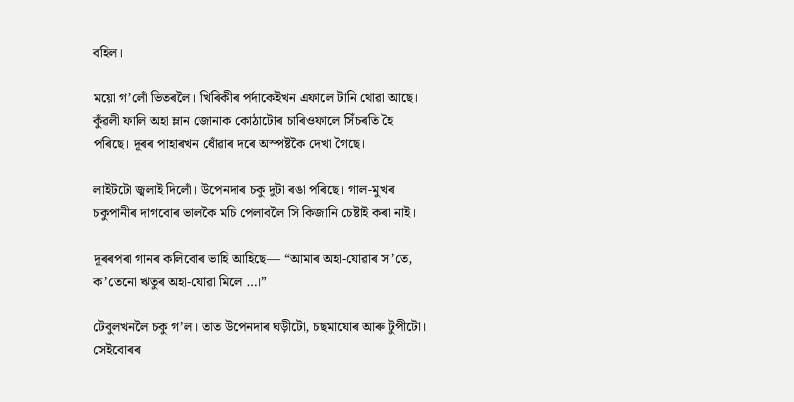বহিল।

ময়ো গ’লোঁ ভিতৰলৈ। খিৰিকীৰ পৰ্দাকেইখন এফালে টানি থোৱা আছে। কুঁৱলী ফালি অহা ম্লান জোনাক কোঠাটোৰ চাৰিওফালে সিঁচৰতি হৈ পৰিছে। দূৰৰ পাহাৰখন ধোঁৱাৰ দৰে অস্পষ্টকৈ দেখা গৈছে।

লাইটটো জ্বলাই দিলোঁ। উপেনদাৰ চকু দুটা ৰঙা পৰিছে। গাল-মুখৰ চকুপানীৰ দাগবোৰ ভালকৈ মচি পেলাবলৈ সি কিজানি চেষ্টাই কৰা নাই।

দূৰৰপৰা গানৰ কলিবোৰ ভাহি আহিছে— “আমাৰ অহা-যোৱাৰ স’তে, ক’তেনো ঋতুৰ অহা-যোৱা মিলে …।”

টেবুলখনলৈ চকু গ’ল। তাত উপেনদাৰ ঘড়ীটো, চছমাযোৰ আৰু টুপীটো। সেইবোৰৰ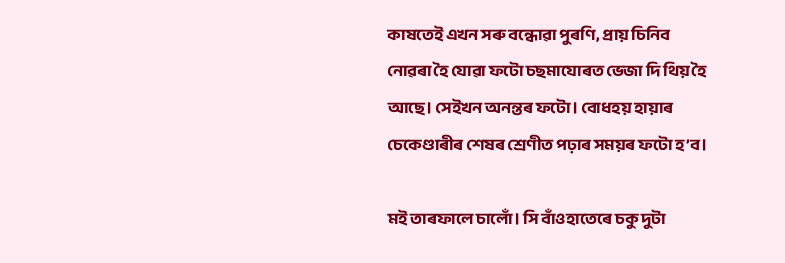কাষতেই এখন সৰু বন্ধোৱা পুৰণি, প্ৰায় চিনিব নোৱৰা হৈ যোৱা ফটো চছমাযোৰত ভেজা দি থিয় হৈ আছে। সেইখন অনন্তৰ ফটো। বোধহয় হায়াৰ চেকেণ্ডাৰীৰ শেষৰ শ্ৰেণীত পঢ়াৰ সময়ৰ ফটো হ’ব।

মই তাৰফালে চালোঁ। সি বাঁওহাতেৰে চকু দুটা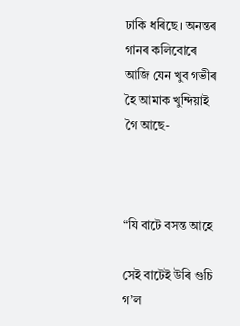ঢাকি ধৰিছে। অনন্তৰ গানৰ কলিবোৰে আজি যেন খুব গভীৰ হৈ আমাক খুন্দিয়াই গৈ আছে-



“যি বাটে বসন্ত আহে

সেই বাটেই উৰি গুচি গ’ল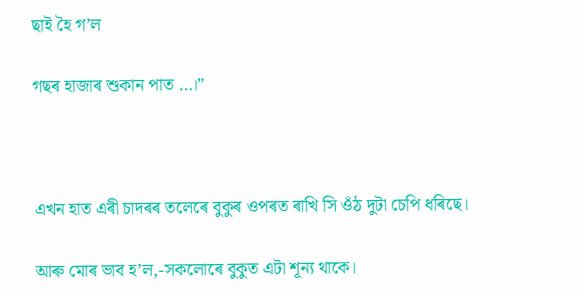ছাই হৈ গ’ল

গছৰ হাজাৰ শুকান পাত …।”



এখন হাত এৰী চাদৰৰ তলেৰে বুকুৰ ওপৰত ৰাখি সি ওঁঠ দুটা চেপি ধৰিছে।

আৰু মোৰ ভাব হ’ল,-সকলোৰে বুকুত এটা শূন্য থাকে।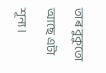তাৰ বুকুতো আছে এটা শূন্য।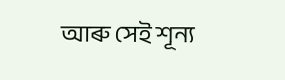আৰু সেই শূন্য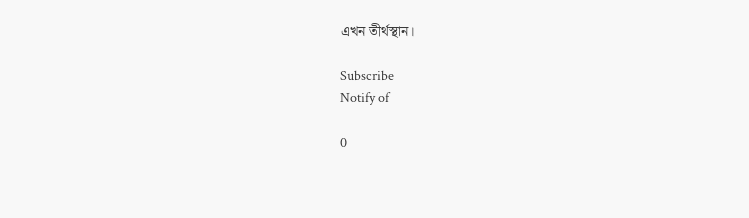এখন তীৰ্থস্থান।

Subscribe
Notify of

0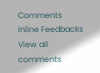Comments
Inline Feedbacks
View all comments